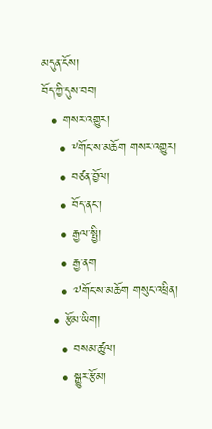མདུན་ངོས།
བོད་ཀྱི་དུས་བབ།
  • གསར་འགྱུར།
    • ༸གོང་ས་མཆོག གསར་འགྱུར།
    • བཙན་བྱོལ།
    • བོད་ནང་།
    • རྒྱལ་སྤྱི།
    • རྒྱ་ནག
    • ༧གོང་ས་མཆོག གསུང་འཕྲིན།
  • རྩོམ་ཡིག།
    • བསམ་ཚུལ།
    • སྒྱུར་རྩོམ།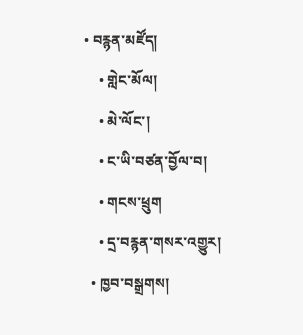• བརྙན་མཛོད།
    • གླེང་མོལ།
    • མེ་ལོང་།
    • ང་ཡི་བཙན་བྱོལ་བ།
    • གངས་ཕྲུག
    • དྲ་བརྙན་གསར་འགྱུར།
  • ཁྱབ་བསྒྲགས།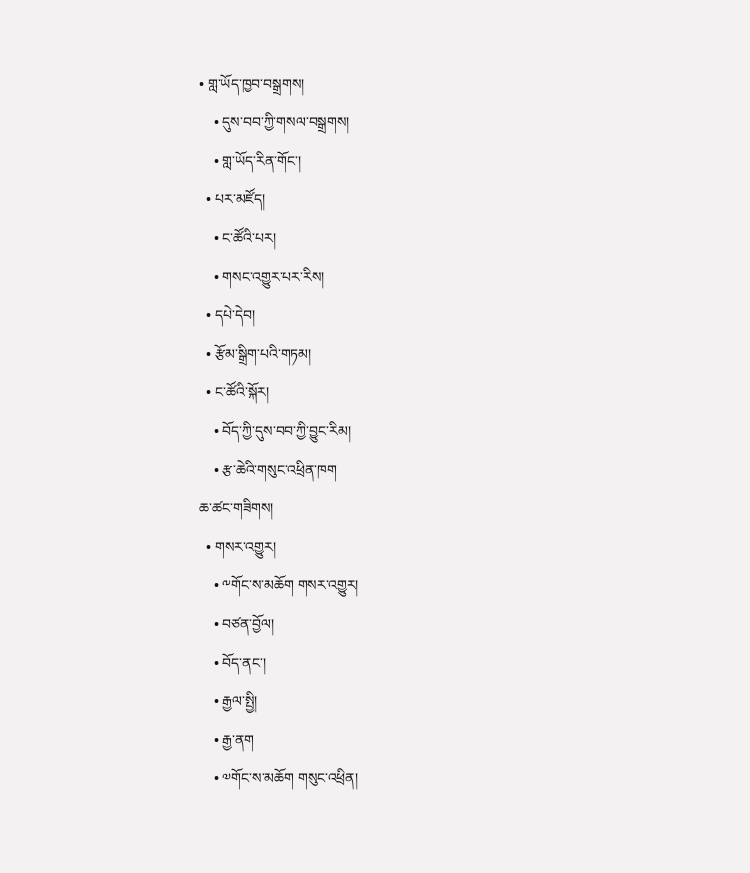• གླ་ཡོད་ཁྱབ་བསྒྲགས།
    • དུས་བབ་ཀྱི་གསལ་བསྒྲགས།
    • གླ་ཡོད་རིན་གོང་།
  • པར་མཛོད།
    • ང་ཚོའི་པར།
    • གསང་འགྱུར་པར་རིས།
  • དཔེ་དེབ།
  • རྩོམ་སྒྲིག་པའི་གཏམ།
  • ང་ཚོའི་སྐོར།
    • བོད་ཀྱི་དུས་བབ་ཀྱི་བྱུང་རིམ།
    • རྩ་ཆེའི་གསུང་འཕྲིན་ཁག
ཆ་ཚང་གཟིགས།
  • གསར་འགྱུར།
    • ༸གོང་ས་མཆོག གསར་འགྱུར།
    • བཙན་བྱོལ།
    • བོད་ནང་།
    • རྒྱལ་སྤྱི།
    • རྒྱ་ནག
    • ༧གོང་ས་མཆོག གསུང་འཕྲིན།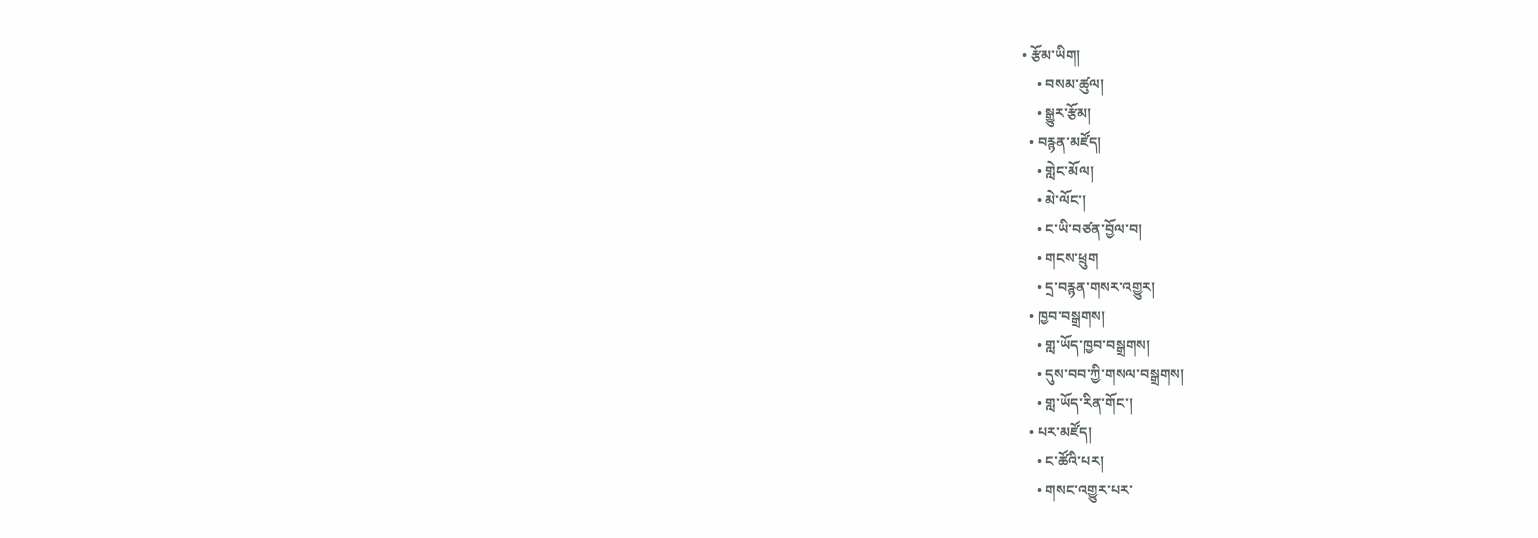• རྩོམ་ཡིག།
    • བསམ་ཚུལ།
    • སྒྱུར་རྩོམ།
  • བརྙན་མཛོད།
    • གླེང་མོལ།
    • མེ་ལོང་།
    • ང་ཡི་བཙན་བྱོལ་བ།
    • གངས་ཕྲུག
    • དྲ་བརྙན་གསར་འགྱུར།
  • ཁྱབ་བསྒྲགས།
    • གླ་ཡོད་ཁྱབ་བསྒྲགས།
    • དུས་བབ་ཀྱི་གསལ་བསྒྲགས།
    • གླ་ཡོད་རིན་གོང་།
  • པར་མཛོད།
    • ང་ཚོའི་པར།
    • གསང་འགྱུར་པར་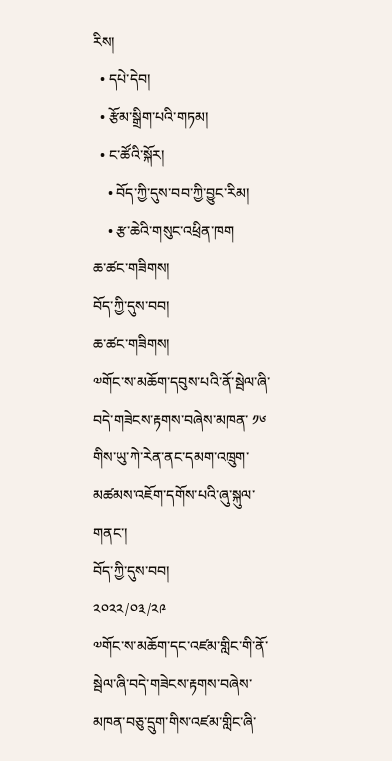རིས།
  • དཔེ་དེབ།
  • རྩོམ་སྒྲིག་པའི་གཏམ།
  • ང་ཚོའི་སྐོར།
    • བོད་ཀྱི་དུས་བབ་ཀྱི་བྱུང་རིམ།
    • རྩ་ཆེའི་གསུང་འཕྲིན་ཁག
ཆ་ཚང་གཟིགས།
བོད་ཀྱི་དུས་བབ།
ཆ་ཚང་གཟིགས།
༧གོང་ས་མཆོག་དབུས་པའི་ནོ་སྦེལ་ཞི་བདེ་གཟེངས་རྟགས་བཞེས་མཁན་ ༡༦ གིས་ཡུ་ཀེ་རེན་ནང་དམག་འཁྲུག་མཚམས་འཇོག་དགོས་པའི་ཞུ་སྐུལ་གནང་།
བོད་ཀྱི་དུས་བབ།
༢༠༢༢/༠༣/༢༩
༧གོང་ས་མཆོག་དང་འཛམ་གླིང་གི་ནོ་སྦེལ་ཞི་བདེ་གཟེངས་རྟགས་བཞེས་མཁན་བཅུ་དྲུག་གིས་འཛམ་གླིང་ཞི་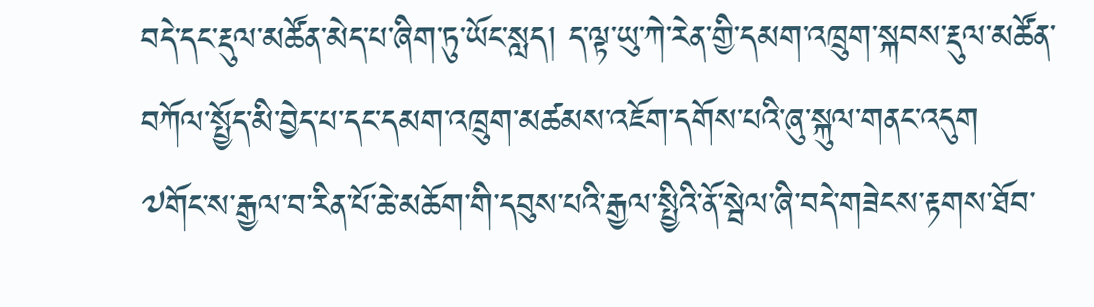བདེ་དང་རྡུལ་མཚོན་མེད་པ་ཞིག་ཏུ་ཡོང་སླད། ད་ལྟ་ཡུ་ཀེ་རེན་གྱི་དམག་འཁྲུག་སྐབས་རྡུལ་མཚོན་བཀོལ་སྤྱོད་མི་བྱེད་པ་དང་དམག་འཁྲུག་མཚམས་འཇོག་དགོས་པའི་ཞུ་སྐུལ་གནང་འདུག
༧གོང་ས་རྒྱལ་བ་རིན་པོ་ཆེ་མཆོག་གི་དབུས་པའི་རྒྱལ་སྤྱིའི་ནོ་སྦེལ་ཞི་བདེ་གཟེངས་རྟགས་ཐོབ་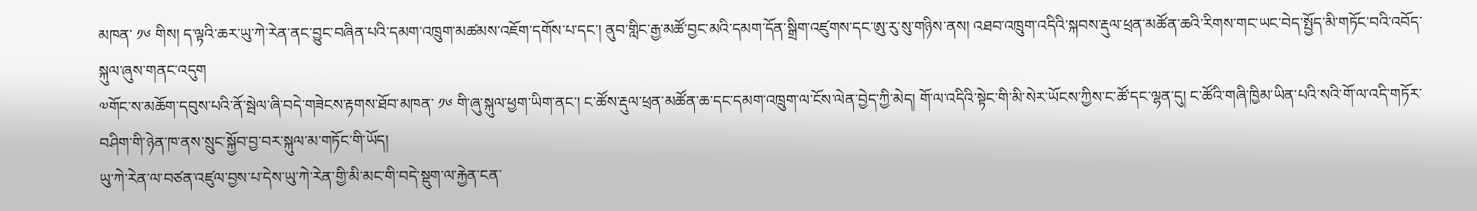མཁན་ ༡༦ གིས། ད་ལྟའི་ཆར་ཡུ་ཀེ་རེན་ནང་བྱུང་བཞིན་པའི་དམག་འཁྲུག་མཚམས་འཇོག་དགོས་པ་དང་། ནུབ་གླིང་རྒྱ་མཚོ་བྱང་མའི་དམག་དོན་སྒྲིག་འཛུགས་དང་ཨུ་རུ་སུ་གཉིས་ནས། འཐབ་འཁྲུག་འདིའི་སྐབས་རྡུལ་ཕྲན་མཚོན་ཆའི་རིགས་གང་ཡང་བེད་སྤྱོད་མི་གཏོང་བའི་འབོད་སྐུལ་ཞུས་གནང་འདུག
༧གོང་ས་མཆོག་དབུས་པའི་ནོ་སྦེལ་ཞི་བདེ་གཟེངས་རྟགས་ཐོབ་མཁན་ ༡༦ གི་ཞུ་སྐུལ་ཕྱག་ཡིག་ནང་། ང་ཚོས་རྡུལ་ཕྲན་མཚོན་ཆ་དང་དམག་འཁྲུག་ལ་ངོས་ལེན་བྱེད་ཀྱི་མེད། གོ་ལ་འདིའི་སྟེང་གི་མི་སེར་ཡོངས་ཀྱིས་ང་ཚོ་དང་ལྷན་དུ། ང་ཚོའི་གཞི་ཁྱིམ་ཡིན་པའི་སའི་གོ་ལ་འདི་གཏོར་བཤིག་གི་ཉེན་ཁ་ནས་སྲུང་སྐྱོབ་བྱ་བར་སྐུལ་མ་གཏོང་གི་ཡོད།
ཡུ་ཀེ་རེན་ལ་བཙན་འཛུལ་བྱས་པ་དེས་ཡུ་ཀེ་རེན་གྱི་མི་མང་གི་བདེ་སྡུག་ལ་རྐྱེན་ངན་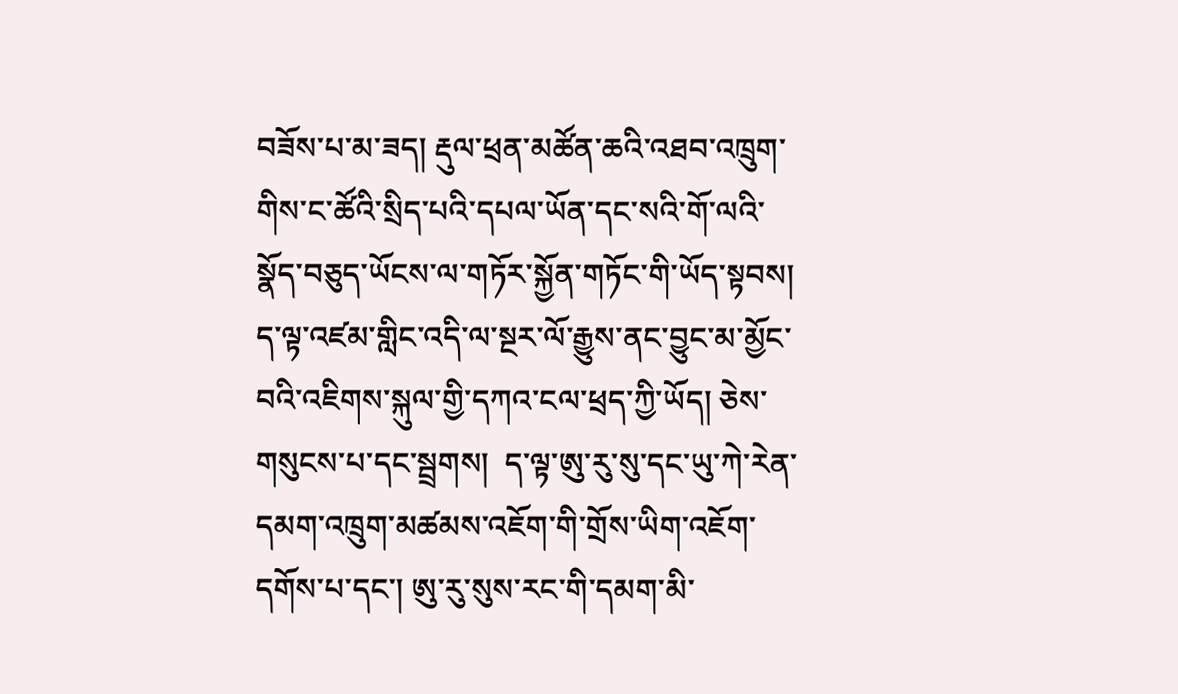བཟོས་པ་མ་ཟད། རྡུལ་ཕྲན་མཚོན་ཆའི་འཐབ་འཁྲུག་གིས་ང་ཚོའི་སྲིད་པའི་དཔལ་ཡོན་དང་སའི་གོ་ལའི་སྣོད་བཅུད་ཡོངས་ལ་གཏོར་སྐྱོན་གཏོང་གི་ཡོད་སྟབས། ད་ལྟ་འཛམ་གླིང་འདི་ལ་སྔར་ལོ་རྒྱུས་ནང་བྱུང་མ་མྱོང་བའི་འཇིགས་སྐུལ་གྱི་དཀའ་ངལ་ཕྲད་ཀྱི་ཡོད། ཅེས་གསུངས་པ་དང་སྦྲགས།  ད་ལྟ་ཨུ་རུ་སུ་དང་ཡུ་ཀེ་རེན་དམག་འཁྲུག་མཚམས་འཇོག་གི་གྲོས་ཡིག་འཇོག་དགོས་པ་དང་། ཨུ་རུ་སུས་རང་གི་དམག་མི་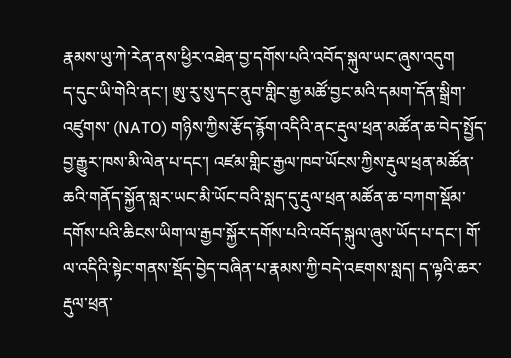རྣམས་ཡུ་ཀེ་རེན་ནས་ཕྱིར་འཐེན་བྱ་དགོས་པའི་འབོད་སྐུལ་ཡང་ཞུས་འདུག
ད་དུང་ཡི་གེའི་ནང་། ཨུ་རུ་སུ་དང་ནུབ་གླིང་རྒྱ་མཚོ་བྱང་མའི་དམག་དོན་སྒྲིག་འཛུགས་ (NATO) གཉིས་ཀྱིས་རྩོད་རྙོག་འདིའི་ནང་རྡུལ་ཕྲན་མཚོན་ཆ་བེད་སྤྱོད་བྱ་རྒྱུར་ཁས་མི་ལེན་པ་དང་། འཛམ་གླིང་རྒྱལ་ཁབ་ཡོངས་ཀྱིས་རྡུལ་ཕྲན་མཚོན་ཆའི་གནོད་སྐྱོན་སླར་ཡང་མི་ཡོང་བའི་སླད་དུ་རྡུལ་ཕྲན་མཚོན་ཆ་བཀག་སྡོམ་དགོས་པའི་ཆིངས་ཡིག་ལ་རྒྱབ་སྐྱོར་དགོས་པའི་འབོད་སྐུལ་ཞུས་ཡོད་པ་དང་། གོ་ལ་འདིའི་སྟེང་གནས་སྡོད་བྱེད་བཞིན་པ་རྣམས་ཀྱི་བདེ་འཇགས་སླད། ད་ལྟའི་ཆར་རྡུལ་ཕྲན་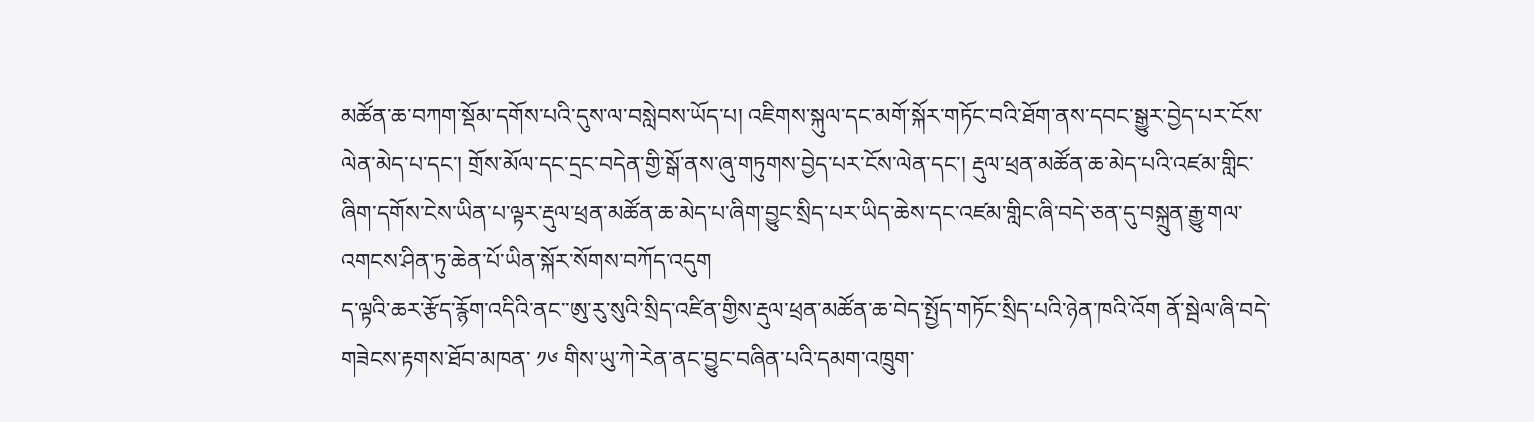མཚོན་ཆ་བཀག་སྡོམ་དགོས་པའི་དུས་ལ་བསླེབས་ཡོད་པ། འཇིགས་སྐུལ་དང་མགོ་སྐོར་གཏོང་བའི་ཐོག་ནས་དབང་སྒྱུར་བྱེད་པར་ངོས་ལེན་མེད་པ་དང་། གྲོས་མོལ་དང་དྲང་བདེན་གྱི་སྒོ་ནས་ཞུ་གཏུགས་བྱེད་པར་ངོས་ལེན་དང་། རྡུལ་ཕྲན་མཚོན་ཆ་མེད་པའི་འཛམ་གླིང་ཞིག་དགོས་ངེས་ཡིན་པ་ལྟར་རྡུལ་ཕྲན་མཚོན་ཆ་མེད་པ་ཞིག་བྱུང་སྲིད་པར་ཡིད་ཆེས་དང་འཛམ་གླིང་ཞི་བདེ་ཅན་དུ་བསྐྲུན་རྒྱུ་གལ་འགངས་ཤིན་ཏུ་ཆེན་པོ་ཡིན་སྐོར་སོགས་བཀོད་འདུག
ད་ལྟའི་ཆར་རྩོད་རྙོག་འདིའི་ནང་་ཨུ་རུ་སུའི་སྲིད་འཛིན་གྱིས་རྡུལ་ཕྲན་མཚོན་ཆ་བེད་སྤྱོད་གཏོང་སྲིད་པའི་ཉེན་ཁའི་འོག ནོ་སྦེལ་ཞི་བདེ་གཟེངས་རྟགས་ཐོབ་མཁན་ ༡༦ གིས་ཡུ་ཀེ་རེན་ནང་བྱུང་བཞིན་པའི་དམག་འཁྲུག་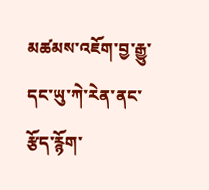མཚམས་འཇོག་བྱ་རྒྱུ་དང་ཡུ་ཀེ་རེན་ནང་རྩོད་རྙོག་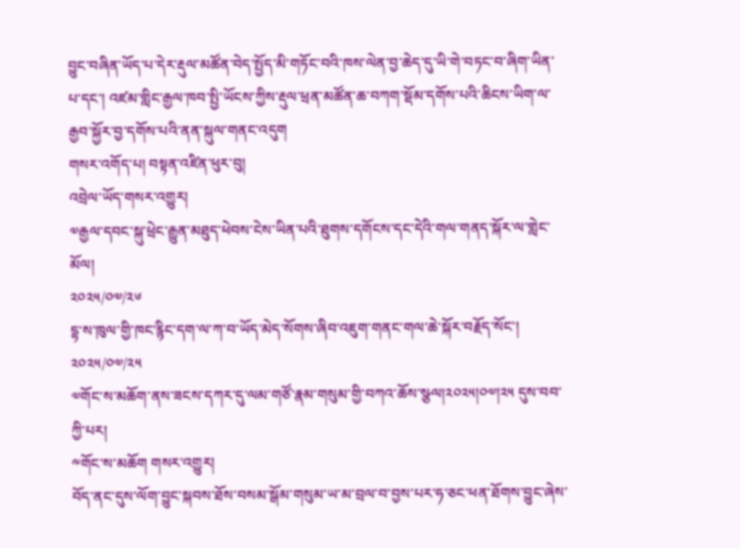བྱུང་བཞིན་ཡོད་པ་དེར་རྡུལ་མཚོན་བེད་སྤྱོད་མི་གཏོང་བའི་ཁས་ལེན་བྱ་ཆེད་དུ་ཡི་གེ་བཏང་བ་ཞིག་ཡིན་པ་དང་། འཛམ་གླིང་རྒྱལ་ཁབ་སྤྱི་ཡོངས་ཀྱིས་རྡུལ་ཕྲན་མཚོན་ཆ་བཀག་སྡོམ་དགོས་པའི་ཆིངས་ཡིག་ལ་རྒྱབ་སྐྱོར་བྱ་དགོས་པའི་ནན་སྐུལ་གནང་འདུག
གསར་འགོད་པ། བསྟན་འཛིན་ཕུར་བུ།
འབྲེལ་ཡོད་གསར་འགྱུར།
༧རྒྱལ་དབང་སྐུ་ཕྲེང་རྒྱུན་མཐུད་ཕེབས་ངེས་ཡིན་པའི་ཐུགས་དགོངས་དང་དེའི་གལ་གནད་སྐོར་ལ་གླེང་མོལ།
༢༠༢༥/༠༧/༢༦
དྷ་ས་ཁུལ་གྱི་ཁང་རྙིང་དག་ལ་ཀ་བ་ཡོད་མེད་སོགས་ཞིབ་འཇུག་གནང་གལ་ཆེ་སྐོར་བརྗོད་སོང་།
༢༠༢༥/༠༧/༢༥
༧གོང་ས་མཆོག་ནས་ཟངས་དཀར་དུ་ལམ་གཙོ་རྣམ་གསུམ་གྱི་བཀའ་ཆོས་སྩལ།༢༠༢༥།༠༧།༢༥ དུས་བབ་ཀྱི་པར།
༸གོང་ས་མཆོག གསར་འགྱུར།
བོད་ནང་དུས་ལོག་བྱུང་སྐབས་ཐོས་བསམ་སྒོམ་གསུམ་ཡ་མ་བྲལ་བ་བྱས་པར་ཧ་ཅང་ཕན་ཐོགས་བྱུང་ཞེས་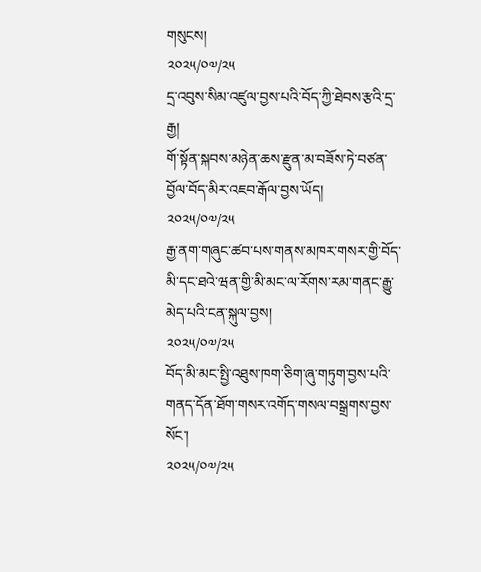གསུངས།
༢༠༢༥/༠༧/༢༥
དྲ་འབུས་སིམ་འཛུལ་བྱས་པའི་བོད་ཀྱི་ཐེབས་རྩའི་དྲ་རྒྱ།
གོ་སྟོན་སྐབས་མཉེན་ཆས་རྫུན་མ་བཟོས་ཏེ་བཙན་བྱོལ་བོད་མིར་འཇབ་རྒོལ་བྱས་ཡོད།
༢༠༢༥/༠༧/༢༥
རྒྱ་ནག་གཞུང་ཚབ་པས་གནས་མཁར་གསར་གྱི་བོད་མི་དང་ཐའེ་ཝན་གྱི་མི་མང་ལ་རོགས་རམ་གནང་རྒྱུ་མེད་པའི་ངན་སྐུལ་བྱས།
༢༠༢༥/༠༧/༢༥
བོད་མི་མང་སྤྱི་འཐུས་ཁག་ཅིག་ཞུ་གཏུག་བྱས་པའི་གནད་དོན་ཐོག་གསར་འགོད་གསལ་བསྒྲགས་བྱས་སོང་།
༢༠༢༥/༠༧/༢༥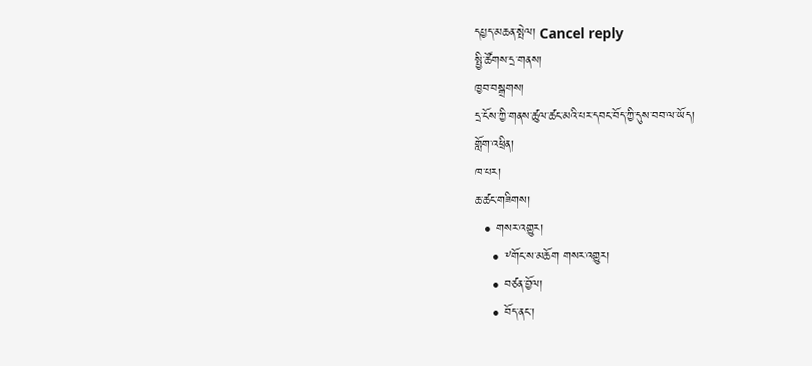དཔྱད་མཆན་སྤེལ། Cancel reply
སྤྱི་ཚོགས་དྲ་གནས།
ཁྱབ་བསྒྲགས།
དྲ་ངོས་ཀྱི་གནས་ཚུལ་ཚང་མའི་པར་དབང་བོད་ཀྱི་དུས་བབ་ལ་ཡོད།
གློག་འཕྲིན།
ཁ་པར།
ཆ་ཚང་གཟིགས།
  • གསར་འགྱུར།
    • ༸གོང་ས་མཆོག གསར་འགྱུར།
    • བཙན་བྱོལ།
    • བོད་ནང་།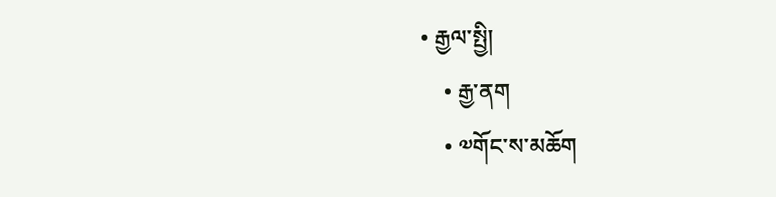• རྒྱལ་སྤྱི།
    • རྒྱ་ནག
    • ༧གོང་ས་མཆོག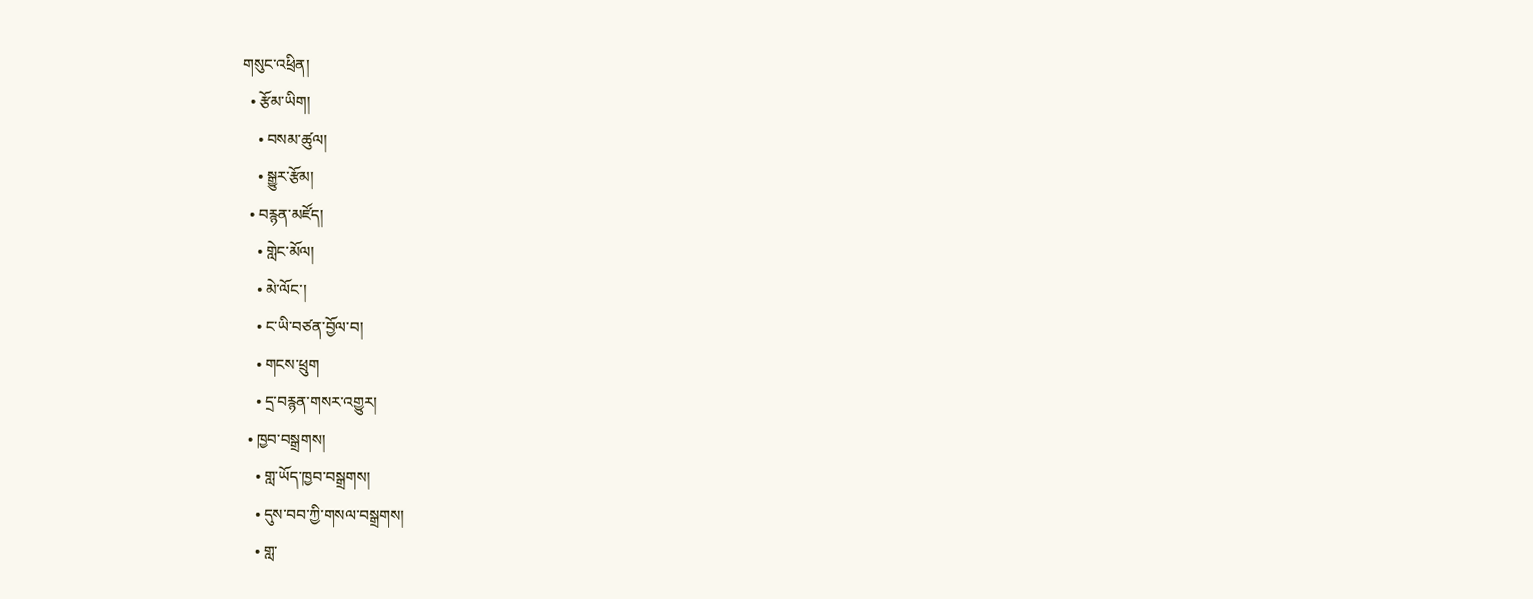གསུང་འཕྲིན།
  • རྩོམ་ཡིག།
    • བསམ་ཚུལ།
    • སྒྱུར་རྩོམ།
  • བརྙན་མཛོད།
    • གླེང་མོལ།
    • མེ་ལོང་།
    • ང་ཡི་བཙན་བྱོལ་བ།
    • གངས་ཕྲུག
    • དྲ་བརྙན་གསར་འགྱུར།
  • ཁྱབ་བསྒྲགས།
    • གླ་ཡོད་ཁྱབ་བསྒྲགས།
    • དུས་བབ་ཀྱི་གསལ་བསྒྲགས།
    • གླ་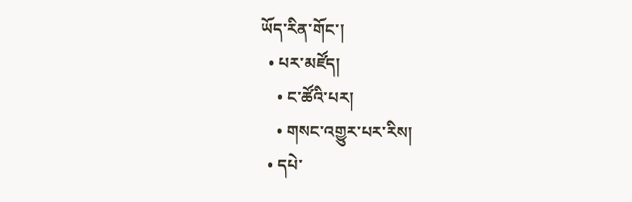ཡོད་རིན་གོང་།
  • པར་མཛོད།
    • ང་ཚོའི་པར།
    • གསང་འགྱུར་པར་རིས།
  • དཔེ་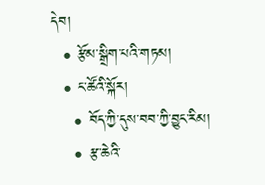དེབ།
  • རྩོམ་སྒྲིག་པའི་གཏམ།
  • ང་ཚོའི་སྐོར།
    • བོད་ཀྱི་དུས་བབ་ཀྱི་བྱུང་རིམ།
    • རྩ་ཆེའི་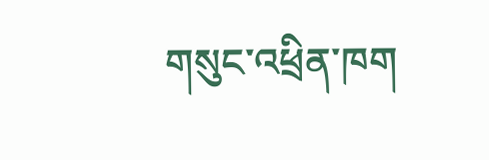གསུང་འཕྲིན་ཁག